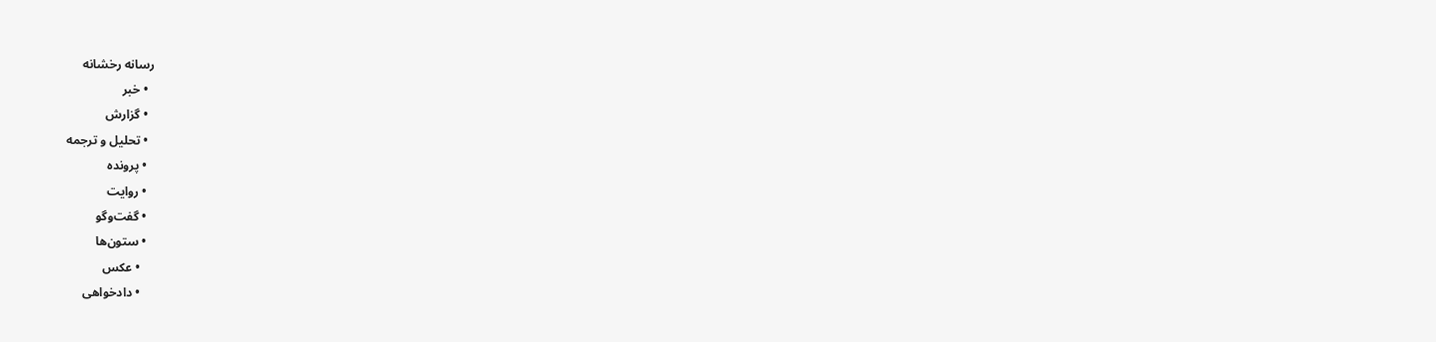رسانه رخشانه
  • خبر
  • گزارش
  • تحلیل و ترجمه
  • پرونده
  • روایت
  • گفت‌وگو
  • ستون‌ها
    • عکس
    • دادخواهی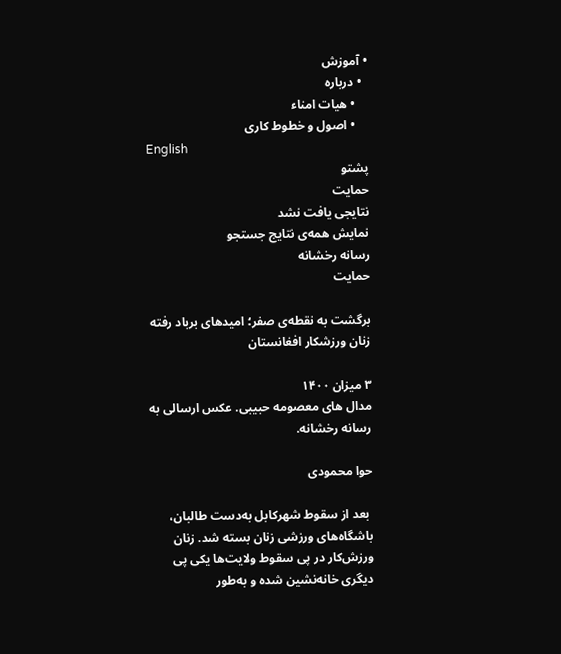• آموزش
  • درباره
    • هیات امناء
    • اصول و خطوط کاری
English
پشتو
حمایت
نتایجی یافت نشد
نمایش همه‌ی نتایج جستجو
رسانه رخشانه
حمایت

برگشت به نقطه‌ی صفر؛ امیدهای برباد رفته زنان ورزشکار افغانستان

۳ میزان ۱۴۰۰
مدال های معصومه حبیبی. عکس ارسالی به رسانه رخشانه.

حوا محمودی

 بعد از سقوط شهرکابل به‌دست طالبان، باشگاه‌های ورزشی زنان بسته شد. زنان ورزش‌کار در پی سقوط ولایت‌ها یکی پی دیگری خانه‌نشین شده و به‌طور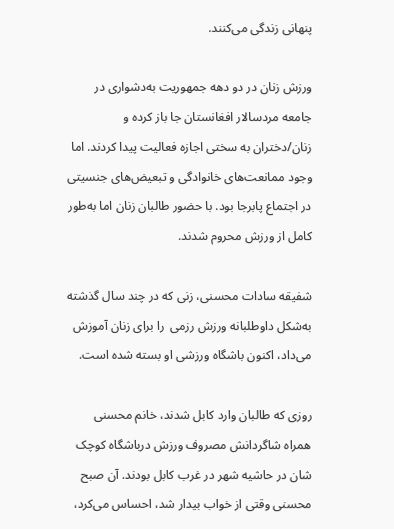پنهانی زندگی می‌کنند.

ورزش زنان در دو دهه جمهوریت به‌‌دشواری در جامعه مردسالار افغانستان جا باز کرده و زنان/دختران به سختی اجازه فعالیت پیدا کردند. اما وجود ممانعت‌های خانوادگی و تبعیض‌های جنسیتی در اجتماع پابرجا بود. با حضور طالبان زنان اما به‌طور کامل از ورزش محروم شدند.

شفیقه سادات محسنی، زنی که در چند سال گذشته به‌شکل داوطلبانه ورزش رزمی  را برای زنان آموزش می‌داد، اکنون باشگاه ورزشی او بسته شده است.

روزی که طالبان وارد کابل شدند، خانم محسنی همراه شاگردانش مصروف ورزش درباشگاه کوچک شان در حاشیه شهر در غرب کابل بودند. آن صبح محسنی وقتی از خواب بیدار شد، احساس می‌کرد،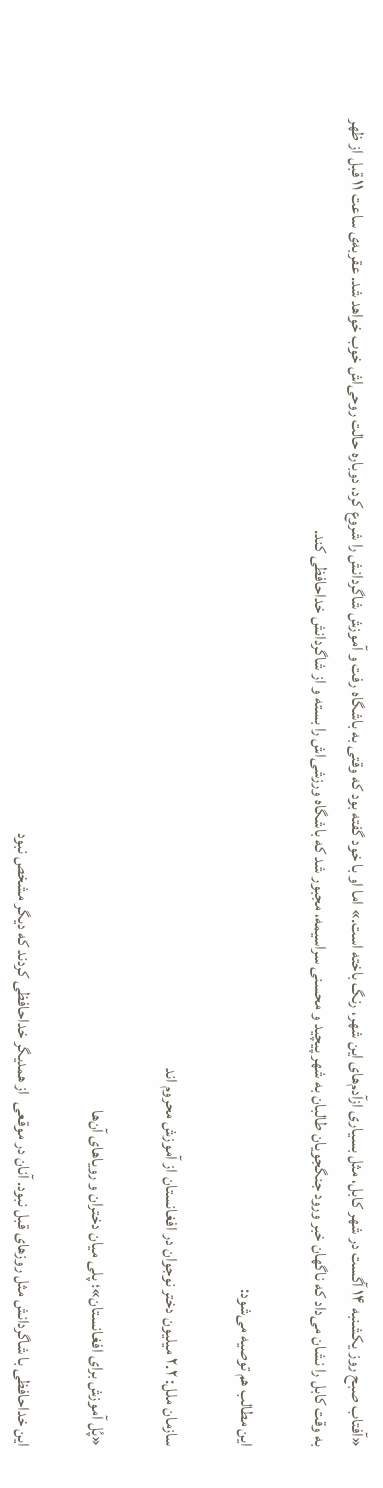«آفتاب صبح روز یکشنبه ۱۴ آگست در شهر کابل، مثل بسیاری ازآدم‌های این شهر، رنگ باخته است.» اما او با خود گفته بود که وقتی به باشگاه رفت و آموزش شاگردانش را شروع کرد، دوباره حالت روحی‌اش خوب خواهد شد. عقربه‌ی ساعت ۱۱ قبل از ظهر به وقت کابل را نشان می‌داد که ناگهان خبر ورود جنگجویان طالبان به شهر پیچید و محسنی سراسیمه، مجبور شد که باشگاه ورزشی‌اش را بسته و از شاگردانش خداحافظی کند.

این مطالب هم توصیه می‌شود:

سازمان ملل: ۲.۲ میلیون دختر نوجوان در افغانستان از آموزش محروم اند

«پُل‌ آموزش برای افغانستان»؛ پلی میان دختران و رویاهای آن‌ها

این خداحافظی با شاگردانش مثل روزهای قبل نبود. آنان در موقعی  از همدیگر خداحافظی کردند که دیگر مشخص نبود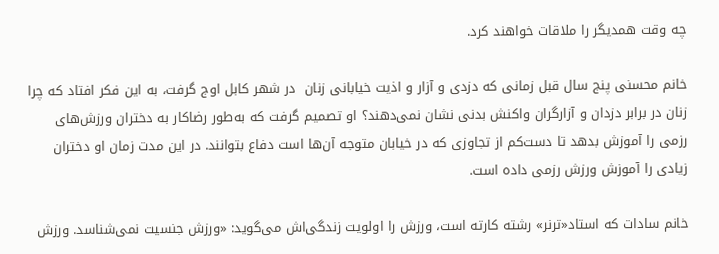چه وقت همدیگر را ملاقات خواهند کرد.

خانم محسنی پنج سال قبل زمانی که دزدی و آزار و اذیت خیابانی زنان  در شهر کابل اوج گرفت، به این فکر افتاد که چرا زنان در برابر دزدان و آزارگران واکنش بدنی نشان نمی‌دهند؟ او تصمیم گرفت که به‌طور رضاکار به دختران ورزش‌های رزمی را آموزش بدهد تا دست‌کم از تجاوزی که در خیابان متوجه آن‌ها است دفاع بتوانند. در این مدت زمان او دختران زیادی را آموزش ورزش رزمی داده است.

خانم سادات که استاد«ترنر» رشته کارته است، ورزش را اولویت زندگی‌اش می‌گوید: «ورزش جنسیت نمی‌شناسد. ورزش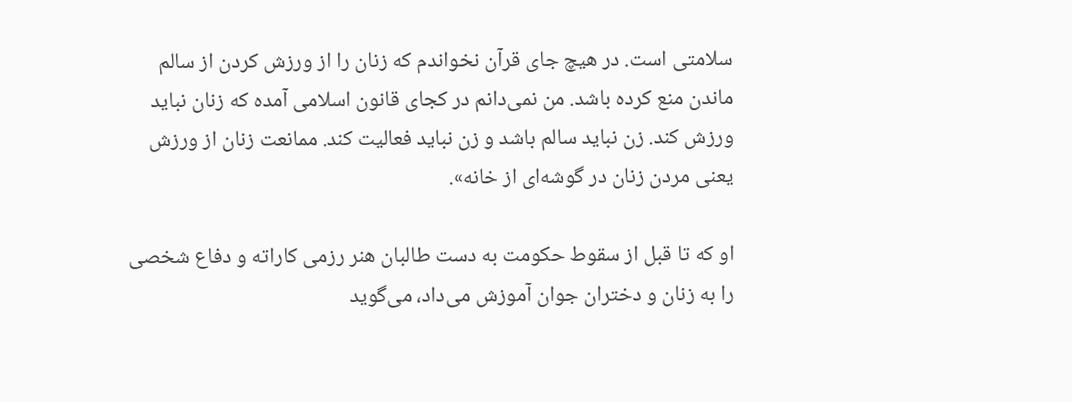سلامتی است. در هیچ جای قرآن نخواندم که زنان را از ورزش کردن از سالم ماندن منع کرده باشد. من نمی‌دانم در کجای قانون اسلامی آمده که زنان نباید ورزش کند. زن نباید سالم باشد و زن نباید فعالیت کند. ممانعت زنان از ورزش یعنی مردن زنان در گوشه‌ای از خانه».

او که تا قبل از سقوط حکومت به دست طالبان هنر رزمی کاراته و دفاع شخصی را به زنان و دختران جوان آموزش می‌داد، می‌گوید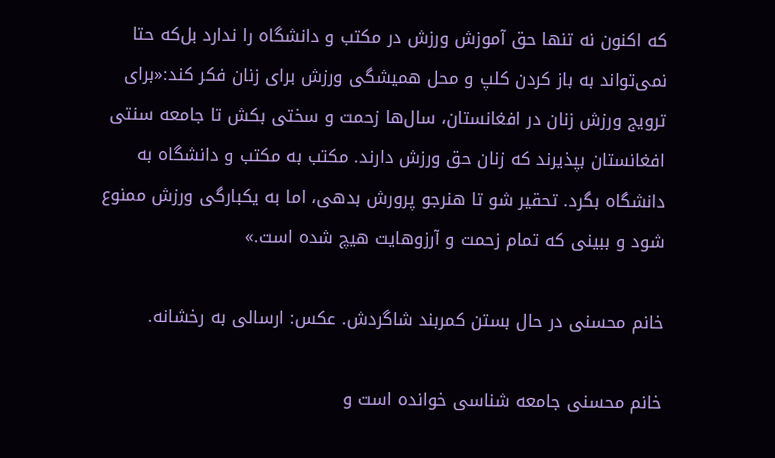که اکنون نه تنها حق آموزش ورزش در مکتب و دانشگاه را ندارد‌ بل‌که حتا نمی‌تواند به باز کردن کلپ و محل همیشگی ورزش برای زنان فکر کند:«برای ترویج ورزش زنان در افغانستان، سال‌ها زحمت و سختی بکش تا جامعه سنتی افغانستان بپذیرند که زنان حق ورزش دارند. مکتب به مکتب و دانشگاه به دانشگاه بگرد. تحقیر شو تا هنرجو پرورش بدهی، اما به یکبارگی ورزش ممنوع شود و ببینی که تمام زحمت و آرزوهایت هیچ شده است.»

خانم محسنی در حال بستن کمربند شاگردش. عکس: ارسالی به رخشانه.

خانم محسنی جامعه شناسی خوانده است و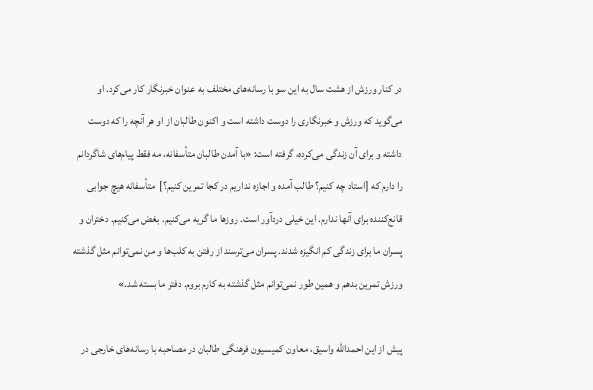در کنار ورزش از هشت سال به این سو با رسانه‌های مختلف به عنوان خبرنگار کار می‌کرد. او می‌گوید که ورزش و خبرنگاری را دوست داشته است و اکنون طالبان از او هر آنچه را که دوست داشته و برای آن زندگی می‌کرده، گرفته است: «با آمدن طالبان متأسفانه، مه فقط پیام‌های شاگردانم را دارم که [استاد چه کنیم؟ طالب آمده و اجازه نداریم در کجا تمرین کنیم؟]  متأسفانه هیچ جوابی قانع‌کننده برای آنها ندارم. این خیلی دردآور است. روزها ما گریه می‌کنیم. بغض می‌کنیم. دختران و پسران ما برای زندگی کم انگیزه شدند. پسران می‌ترسند از رفتن به کلب‌ها و من نمی‌توانم مثل گذشته ورزش تمرین بدهم و همین طور نمی‌توانم مثل گذشته به کارم بروم. دفتر ما بسته شد.»

پیش از این احمدالله واسیق، معاون کمیسیون فرهنگی طالبان در مصاحبه با رسانه‌های خارجی در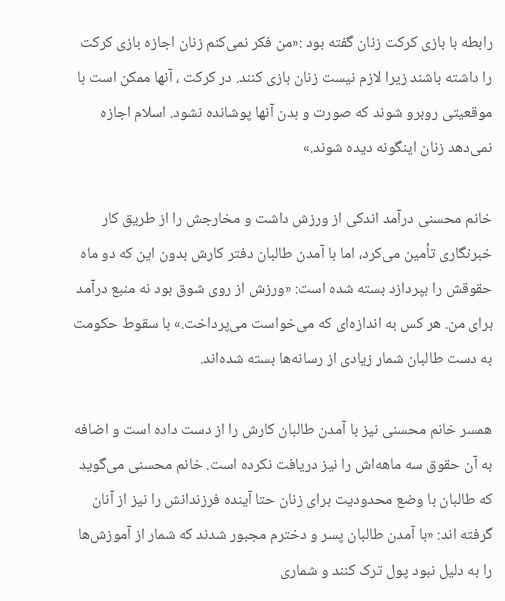رابطه با بازی کرکت زنان گفته بود :«من فکر نمی‌کنم زنان اجازه بازی کرکت را داشته باشند زیرا لازم نیست زنان بازی کنند. در کرکت ، آنها ممکن است با موقعیتی روبرو شوند که صورت و بدن آنها پوشانده نشود. اسلام اجازه نمی‌دهد زنان اینگونه دیده شوند.»

خانم محسنی درآمد اندکی از ورزش داشت و مخارجش را از طریق کار خبرنگاری تأمین می‌کرد، اما با آمدن طالبان دفتر کارش بدون این که دو ماه حقوقش را بپردازد بسته شده است: «ورزش از روی شوق بود نه منبع درآمد برای من. هر کس به اندازه‌ای که می‌خواست می‌پرداخت.» با سقوط حکومت به دست طالبان شمار زیادی از رسانه‌ها بسته شده‌اند.

همسر خانم محسنی نیز با آمدن طالبان کارش را از دست داده است و اضافه به آن حقوق سه ماهه‌اش را نیز دریافت نکرده است. خانم محسنی می‌گوید که طالبان با وضع محدودیت برای زنان حتا آینده فرزندانش را نیز از آنان گرفته اند: «با آمدن طالبان پسر و دخترم مجبور شدند که شمار از آموزش‌ها را به دلیل نبود پول ترک کنند و شماری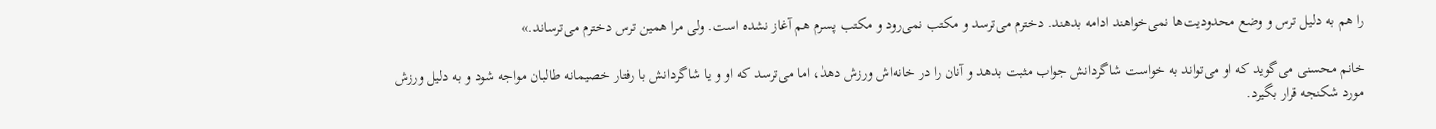را هم به دلیل ترس و وضع محدودیت‌ها نمی‌خواهند ادامه بدهند. دخترم می‌ترسد و مکتب نمی‌رود و مکتب پسرم هم آغاز نشده است. ولی مرا همین ترس دخترم می‌ترساند.»

خانم محسنی می‌گوید که او می‌تواند به خواست شاگردانش جواب مثبت بدهد و آنان را در خانه‌اش ورزش دهدٰ، اما می‌ترسد که او و یا شاگردانش با رفتار خصیمانه طالبان مواجه شود و به دلیل ورزش مورد شکنجه قرار بگیرد.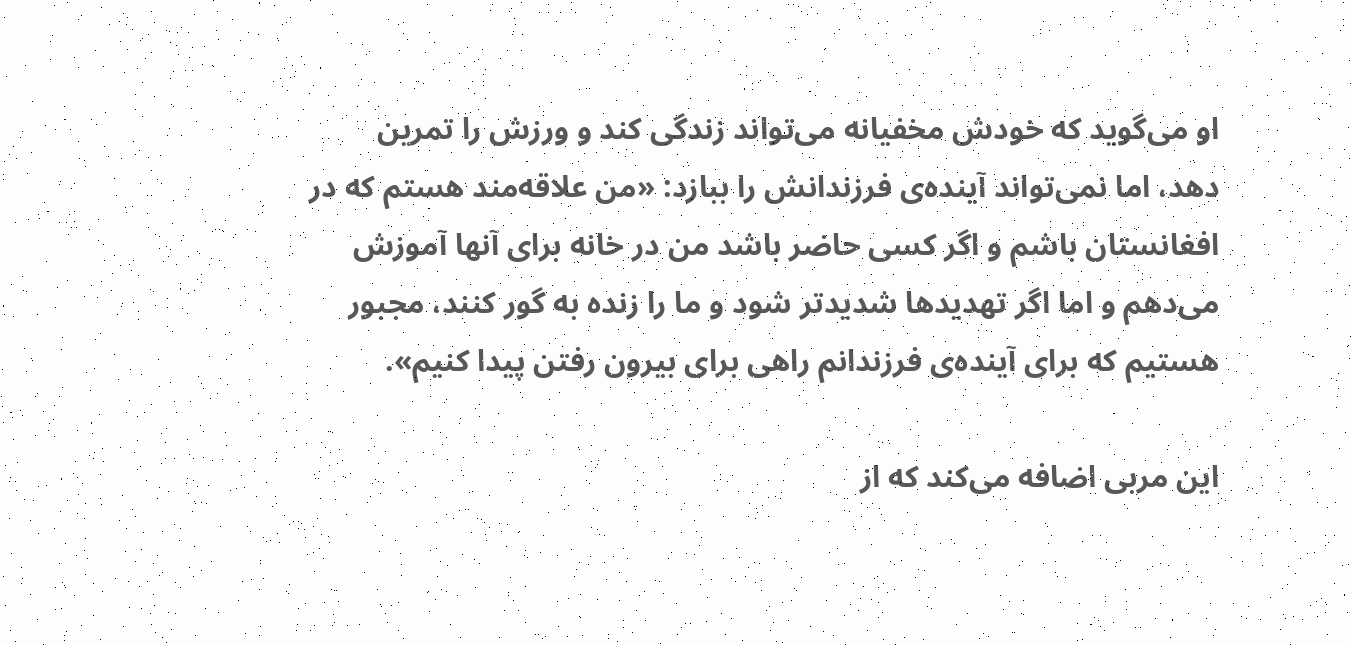او می‌گوید که خودش مخفیانه می‌تواند زندگی کند و ورزش را تمرین دهد، اما نمی‌تواند آینده‌ی فرزندانش را ببازد: «من علاقه‌مند هستم که در افغانستان باشم و اگر کسی حاضر باشد من در خانه برای آنها آموزش می‌دهم و اما اگر تهدید‌ها شدیدتر شود و ما را زنده به گور کنند، مجبور هستیم که برای آینده‌ی فرزندانم راهی برای بیرون رفتن پیدا کنیم».

این مربی اضافه می‌کند که از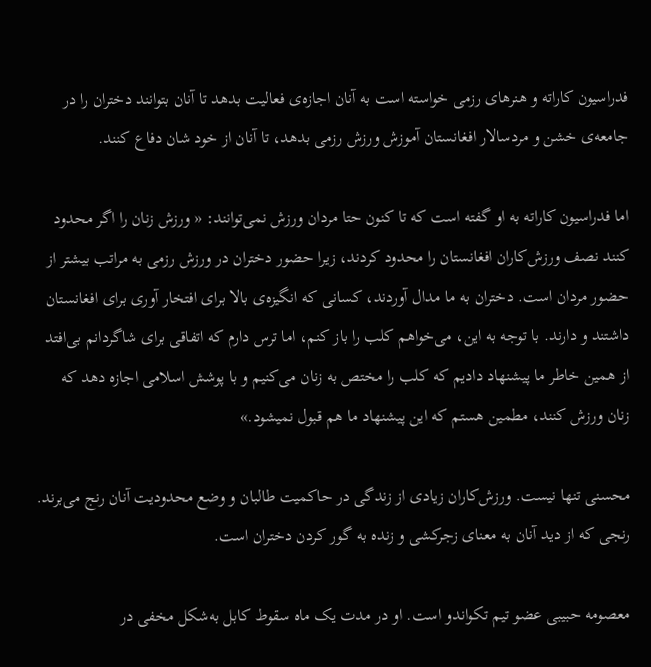فدراسیون کاراته و هنرهای رزمی خواسته است به آنان اجازه‌ی فعالیت بدهد تا آنان بتوانند دختران را در جامعه‌ی خشن و مردسالار افغانستان آموزش ورزش رزمی بدهد، تا آنان از خود شان دفاع کنند.

اما فدراسیون کاراته به او گفته است که تا کنون حتا مردان ورزش نمی‌توانند: « ورزش زنان را اگر محدود کنند نصف ورزش‌کاران افغانستان را محدود کردند، زیرا حضور دختران در ورزش رزمی به مراتب بیشتر از حضور مردان است. دختران به ما مدال آوردند، کسانی که انگیزه‌ی بالا برای افتخار آوری برای افغانستان داشتند و دارند. با توجه به این، می‌خواهم کلب را باز کنم، اما ترس دارم که اتفاقی برای شاگردانم بی‌افتد از همین خاطر ما پیشنهاد دادیم که کلب را مختص به زنان می‌کنیم و با پوشش اسلامی اجازه دهد که زنان ورزش کنند، مطمین هستم که این پیشنهاد ما هم قبول نمیشود.»

محسنی تنها نیست. ورزش‌کاران زیادی از زندگی در حاکمیت طالبان و وضع محدودیت آنان رنج می‌برند. رنجی که از دید آنان به معنای زجرکشی و زنده به گور کردن دختران است.

معصومه حبیبی عضو تیم تکواندو است. او در مدت یک ماه سقوط کابل به‌شکل مخفی در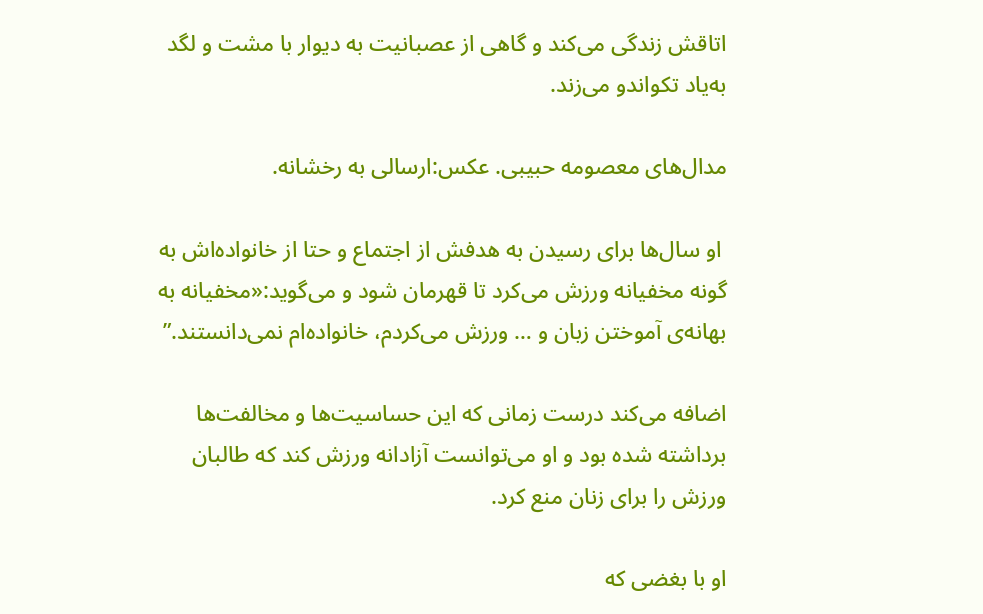اتاقش زندگی می‌کند و گاهی از عصبانیت به دیوار با مشت و لگد به‌یاد تکواندو می‌زند.

مدال‌های معصومه حبیبی. عکس:ارسالی به رخشانه.

 او سال‌ها برای رسیدن به هدفش از اجتماع و حتا از خانواده‌اش به گونه مخفیانه ورزش می‌کرد تا قهرمان شود و می‌گوید:«مخفیانه به بهانه‌ی آموختن زبان و … ورزش می‌کردم، خانواده‌ام نمی‌دانستند.”

اضافه می‌کند درست زمانی که این حساسیت‌ها و مخالفت‌ها برداشته شده بود و او می‌توانست آزادانه ورزش کند که طالبان ورزش را برای زنان منع کرد.

او با بغضی که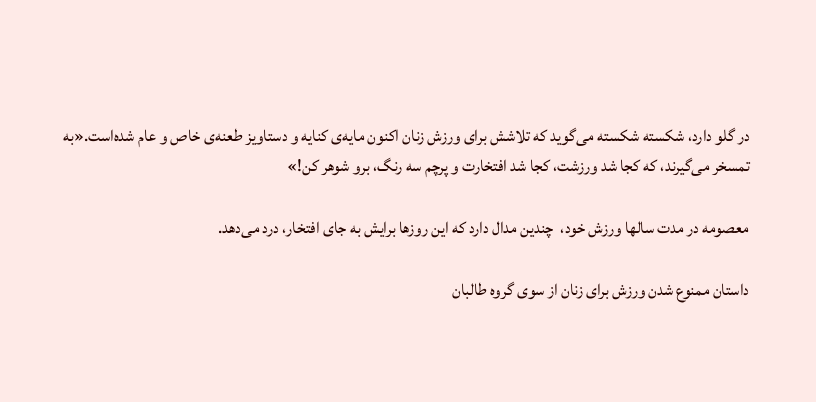در گلو دارد، شکسته شکسته می‌گوید که تلاشش برای ورزش زنان اکنون مایه‌ی کنایه و دستاویز طعنه‌ی خاص و عام شده‌است.«به تمسخر می‌گیرند، که کجا شد ورزشت، کجا شد افتخارت و پرچم سه رنگ، برو شوهر کن!»

معصومه در مدت سالها ورزش خود،  چندین مدال‌ دارد که این روزها برایش به جای افتخار، درد می‌دهد.

داستان ممنوع شدن ورزش برای زنان از سوی گروه طالبان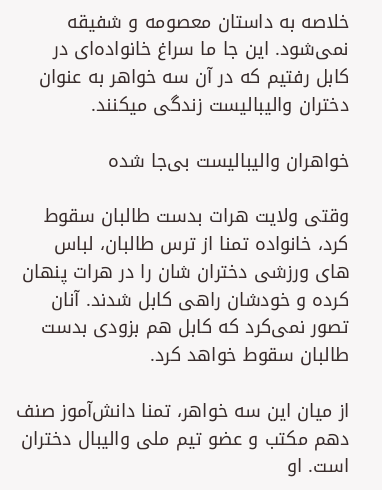خلاصه به داستان معصومه و شفیقه نمی‌شود. این جا ما سراغ خانواده‌ای در کابل رفتیم که در آن سه خواهر به عنوان دختران والیبالیست زندگی میکنند.

خواهران والیبالیست بی‌جا شده

وقتی ولایت هرات بدست طالبان سقوط کرد، خانواده تمنا از ترس طالبان، لباس های ورزشی دختران شان را در هرات پنهان کرده و خودشان راهی کابل شدند. آنان تصور نمی‌کرد که کابل هم بزودی بدست طالبان سقوط خواهد کرد.

از میان این سه خواهر، تمنا دانش‌آموز صنف دهم مکتب و عضو تیم ملی والیبال دختران است. او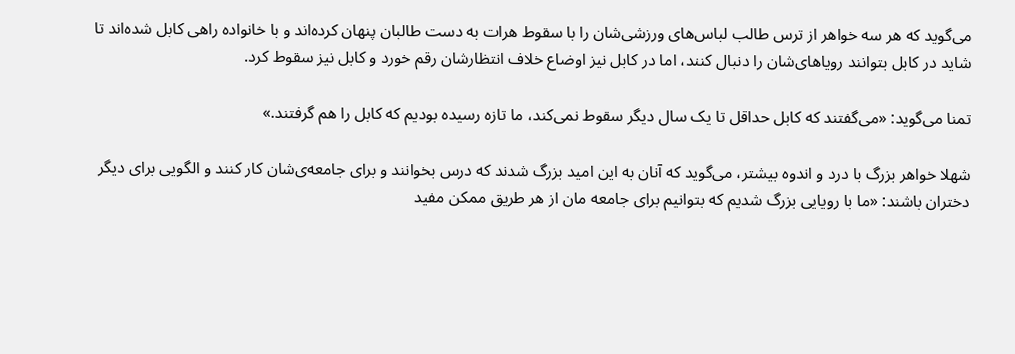می‌گوید که هر سه خواهر از ترس طالب لباس‌های ورزشی‌شان را با سقوط هرات به دست طالبان پنهان کرده‌اند و با خانواده راهی کابل شده‌اند تا شاید در کابل بتوانند رویاهای‌شان را دنبال کنند، اما در کابل نیز اوضاع خلاف انتظارشان رقم خورد و کابل نیز سقوط کرد.

تمنا می‌گوید: «می‌گفتند که کابل حداقل تا یک سال دیگر سقوط نمی‌کند، ما تازه رسیده بودیم که کابل را هم گرفتند.»

شهلا خواهر بزرگ با درد و اندوه بیشتر، می‌گوید که آنان به این امید بزرگ شدند که درس بخوانند و برای جامعه‌ی‌شان کار کنند و الگویی برای دیگر دختران باشند: «ما با رویایی بزرگ شدیم که بتوانیم برای جامعه مان از هر طریق ممکن مفید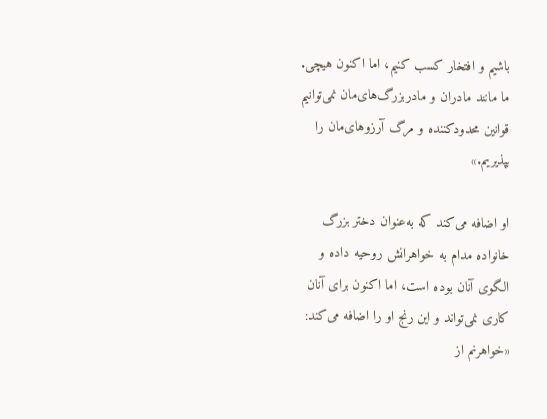باشیم و افتخار کسب کنیم، اما اکنون هیچی. ما مانند مادران و مادربزرگ‌های‌مان نمی‌توانیم قوانین محدود‌کننده و مرگ آرزوهای‌مان را بپذیریم.»

او اضافه می‌کند که به‌عنوان دختر بزرگ خانواده مدام به خواهرانش روحیه داده و الگوی آنان بوده است، اما اکنون برای آنان کاری نمی‌تواند و این رنج او را اضافه می‌کند: «خواهرنم از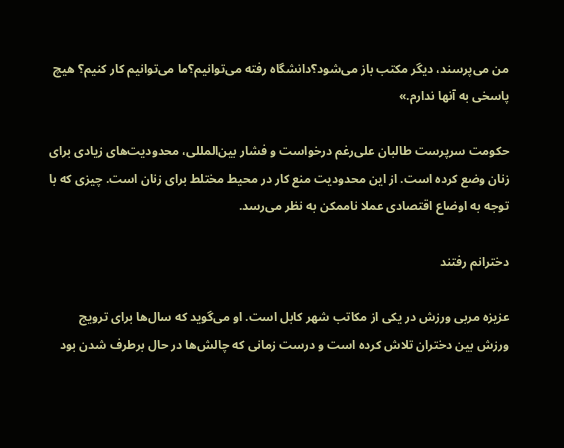من می‌پرسند، دیگر مکتب باز می‌شود؟دانشگاه رفته می‌توانیم؟ما می‌توانیم کار کنیم؟ هیچ پاسخی به آنها ندارم.»

حکومت سرپرست طالبان علی‌رغم درخواست و فشار بین‌المللی، محدودیت‌های زیادی برای زنان وضع کرده است. از این محدودیت منع کار در محیط مختلط برای زنان است. چیزی که با توجه به اوضاع اقتصادی عملا ناممکن به نظر می‌رسد.

دخترانم رفتند

عزیزه مربی ورزش در یکی از مکاتب شهر کابل است. او می‌گوید که سال‌ها برای ترویج ورزش بین دختران تلاش کرده است و درست زمانی که چالش‌ها در حال برطرف شدن بود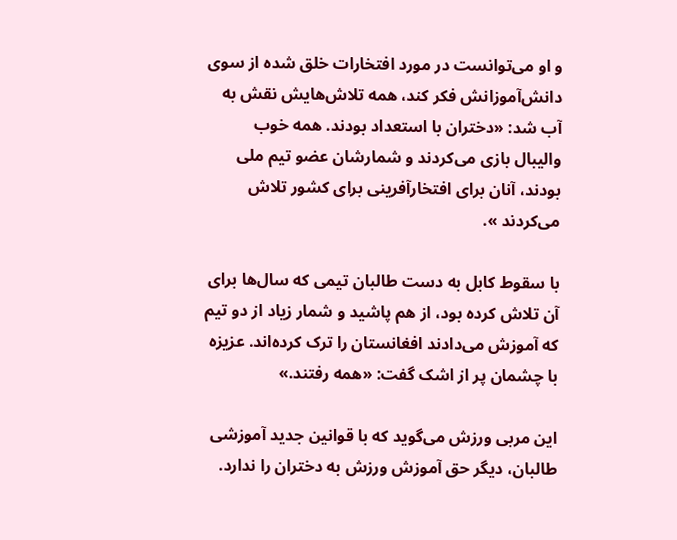و او می‌توانست در مورد افتخارات خلق شده از سوی دانش‌آموزانش فکر کند، همه تلاش‌هایش نقش به آب شد: «دختران با استعداد بودند. همه خوب والیبال بازی می‌کردند و شمارشان عضو تیم ملی بودند، آنان برای افتخارآفرینی برای کشور تلاش می‌کردند ».

با سقوط کابل به دست طالبان تیمی که سال‌ها برای آن تلاش کرده بود، از هم پاشید و شمار زیاد از دو تیم که آموزش می‌دادند افغانستان را ترک کرده‌اند. عزیزه با چشمان پر از اشک گفت: «همه رفتند.»

این مربی ورزش می‌گوید که با قوانین جدید آموزشی طالبان، دیگر حق آموزش ورزش به دختران را ندارد.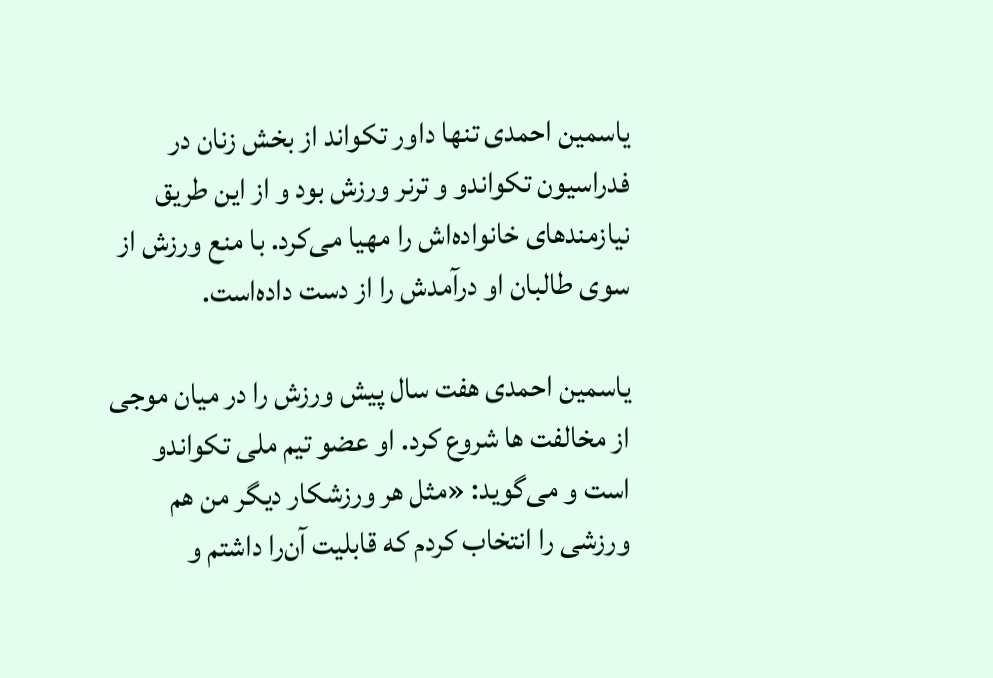یاسمین احمدی تنها داور تکواند از بخش زنان در فدراسیون تکواندو و ترنر ورزش بود و از این طریق نیازمند‌های خانواده‌اش را مهیا می‌کرد. با منع ورزش از سوی طالبان او درآمدش را از دست داده‌است.

یاسمین احمدی هفت سال پیش ورزش را در میان موجی از مخالفت ها شروع کرد. او عضو تیم ملی تکواندو است و می‌گوید: «مثل هر ورزشکار دیگر من هم ورزشی را انتخاب کردم که قابلیت آن‌را داشتم و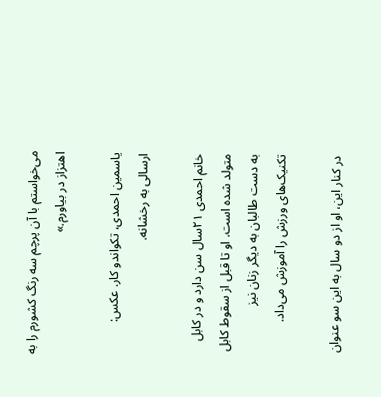می‌خواستم با آن پرچم سه رنگ کشورم را به اهتزاز در بیاورم.»

یاسمین احمدی، تکواندو کار. عکس: ارسالی به رخشانه.

خانم احمدی ۲۱سال سن دارد و در کابل متولد شده است. او تا قبل از سقوط کابل به دست طالبان به دیگر زنان نیز تکنیک‌های ورزش را آموزش می‌داد.

در کنار این، او از دو سال به این سو عنوان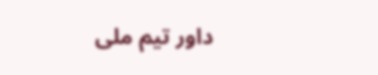داور تیم ملی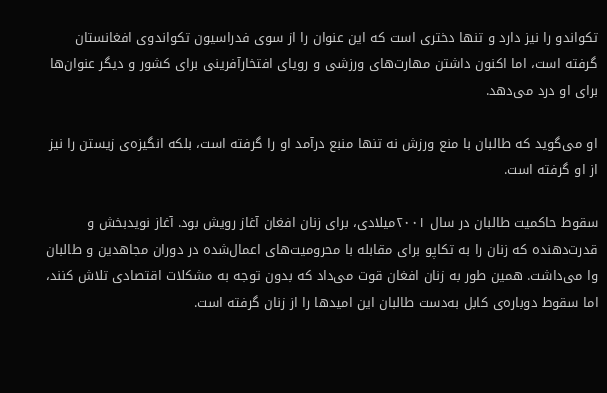تکواندو را نیز دارد و تنها دختری است که این عنوان را از سوی فدراسیون تکواندوی افغانستان گرفته است، اما اکنون داشتن مهارت‌های ورزشی و رویای افتخارآفرینی برای کشور و دیگر عنوان‌ها برای او درد می‌دهد.

او می‌گوید که طالبان با منع ورزش نه تنها منبع درآمد او را گرفته است، بلکه انگیزه‌ی زیستن را نیز از او گرفته است.

سقوط حاکمیت طالبان در سال ۲۰۰۱میلادی، برای زنان افغان آغاز رویش بود. آغاز نویدبخش و قدرت‌دهنده که زنان را به تکاپو برای مقابله با محرومیت‌های اعمال‌شده در دوران مجاهدین و طالبان وا می‌داشت. همین طور به زنان افغان قوت می‌داد که بدون توجه به مشکلات اقتصادی تلاش کنند، اما سقوط دوباره‌ی کابل به‌دست طالبان این امید‌ها را از زنان گرفته است.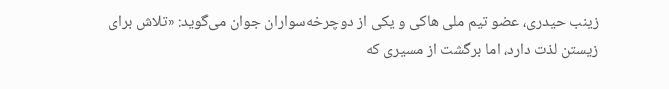زینب حیدری، عضو تیم ملی هاکی و یکی از دوچرخه‌سواران جوان می‌گوید: «تلاش برای زیستن لذت دارد، اما برگشت از مسیری که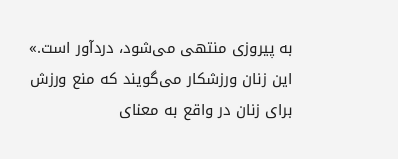به پیروزی منتهی می‌شود، دردآور است.» این زنان ورزشکار می‌گویند که منع ورزش برای زنان در واقع به معنای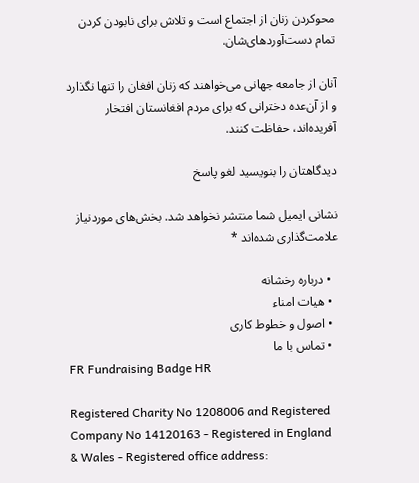محوکردن زنان از اجتماع است و تلاش برای نابودن کردن تمام دست‌آورد‌های‌شان.

آنان از جامعه جهانی می‌خواهند که زنان افغان را تنها نگذارد و از آن‌عده دخترانی که برای مردم افغانستان افتخار آفریده‌اند، حفاظت کنند.

دیدگاهتان را بنویسید لغو پاسخ

نشانی ایمیل شما منتشر نخواهد شد. بخش‌های موردنیاز علامت‌گذاری شده‌اند *

  • درباره رخشانه
  • هیات امناء
  • اصول و خطوط کاری
  • تماس با ما
FR Fundraising Badge HR

Registered Charity No 1208006 and Registered Company No 14120163 - Registered in England & Wales - Registered office address: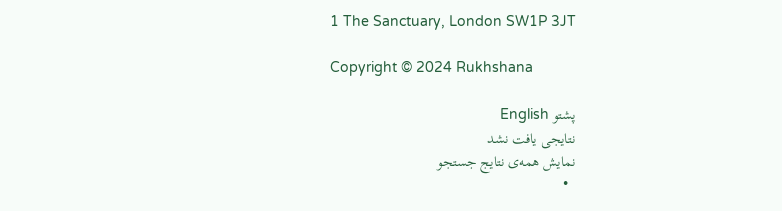1 The Sanctuary, London SW1P 3JT

Copyright © 2024 Rukhshana

پشتو English
نتایجی یافت نشد
نمایش همه‌ی نتایج جستجو
  •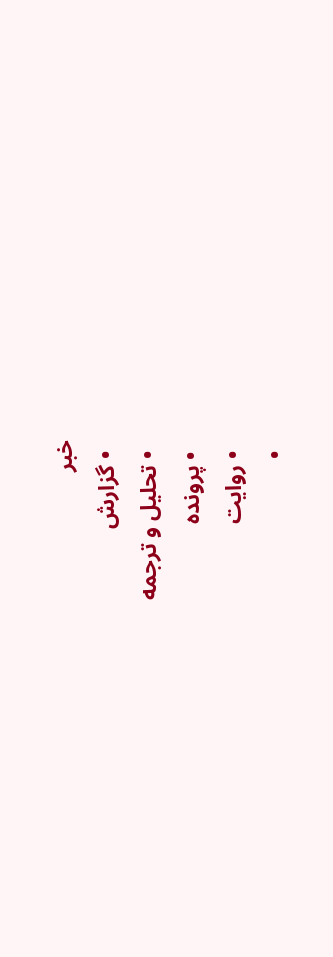خبر
  • گزارش
  • تحلیل و ترجمه
  • پرونده
  • روایت
  •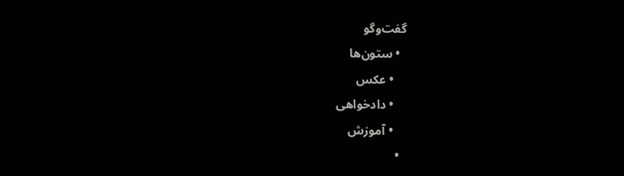گفت‌وگو
  • ستون‌ها
    • عکس
    • دادخواهی
    • آموزش
  •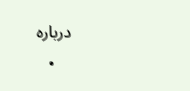درباره
    •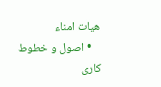هیات امناء
    • اصول و خطوط کاری